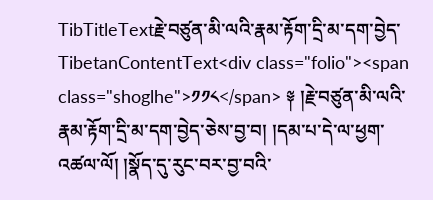TibTitleTextརྗེ་བཙུན་མི་ལའི་རྣམ་རྟོག་དྲི་མ་དག་བྱེད་
TibetanContentText<div class="folio"><span class="shoglhe">༡༡༨</span> ༈ །རྗེ་བཙུན་མི་ལའི་རྣམ་རྟོག་དྲི་མ་དག་བྱེད་ཅེས་བྱ་བ། །དམ་པ་དེ་ལ་ཕྱག་འཚལ་ལོ། །སྣོད་དུ་རུང་བར་བྱ་བའི་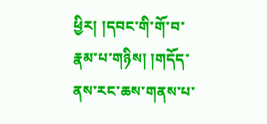ཕྱིར། །དབང་གི་གོ་བ་རྣམ་པ་གཉིས། །གདོད་ནས་རང་ཆས་གནས་པ་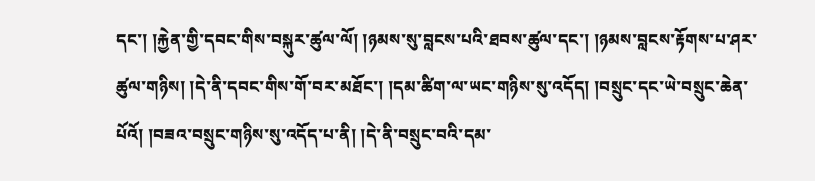དང་། །རྐྱེན་གྱི་དབང་གིས་བསྐུར་ཚུལ་ལོ། །ཉམས་སུ་བླངས་པའི་ཐབས་ཚུལ་དང་། །ཉམས་བླངས་རྟོགས་པ་ཤར་ཚུལ་གཉིས། །དེ་ནི་དབང་གིས་གོ་བར་མཐོང་། །དམ་ཚིག་ལ་ཡང་གཉིས་སུ་འདོད། །བསྲུང་དང་ཡེ་བསྲུང་ཆེན་པོའོ། །བཟའ་བསྲུང་གཉིས་སུ་འདོད་པ་ནི། །དེ་ནི་བསྲུང་བའི་དམ་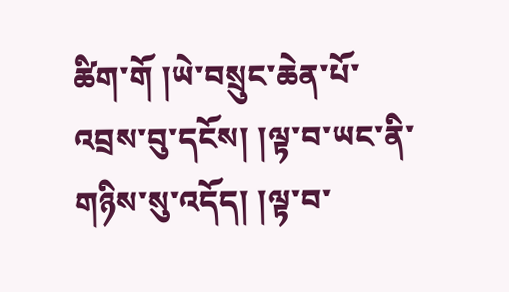ཚིག་གོ །ཡེ་བསྲུང་ཆེན་པོ་འབྲས་བུ་དངོས། །ལྟ་བ་ཡང་ནི་གཉིས་སུ་འདོད། །ལྟ་བ་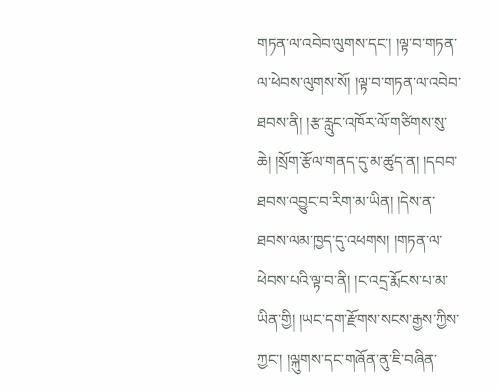གཏན་ལ་འབེབ་ལུགས་དང་། །ལྟ་བ་གཏན་ལ་ཕེབས་ལུགས་སོ། །ལྟ་བ་གཏན་ལ་འབེབ་ཐབས་ནི། །རྩ་རླུང་འཁོར་ལོ་གཙིགས་སུ་ཆེ། །སྲོག་རྩོལ་གནད་དུ་མ་ཚུད་ན། །དབབ་ཐབས་འབྱུང་བ་རིག་མ་ཡིན། །དེས་ན་ཐབས་ལམ་ཁྱད་དུ་འཕགས། །གཏན་ལ་ཕེབས་པའི་ལྟ་བ་ནི། །ང་འདྲ་རྨོངས་པ་མ་ཡིན་གྱི། །ཡང་དག་རྫོགས་སངས་རྒྱས་ཀྱིས་ཀྱང་། །ལྐུགས་དང་གཞོན་ནུ་ཇི་བཞིན་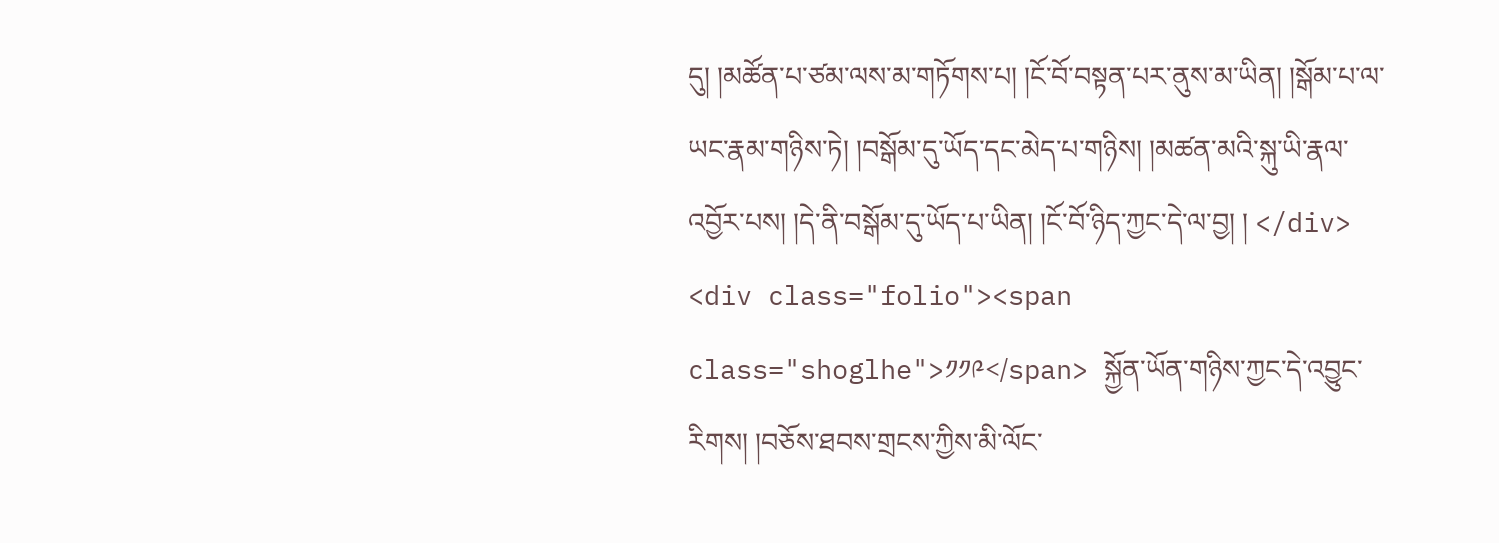དུ། །མཚོན་པ་ཙམ་ལས་མ་གཏོགས་པ། །ངོ་བོ་བསྟན་པར་ནུས་མ་ཡིན། །སྒོམ་པ་ལ་ཡང་རྣམ་གཉིས་ཏེ། །བསྒོམ་དུ་ཡོད་དང་མེད་པ་གཉིས། །མཚན་མའི་སྐུ་ཡི་རྣལ་འབྱོར་པས། །དེ་ནི་བསྒོམ་དུ་ཡོད་པ་ཡིན། །ངོ་བོ་ཉིད་ཀྱང་དེ་ལ་བྱ། ། </div> <div class="folio"><span class="shoglhe">༡༡༩</span> སྐྱོན་ཡོན་གཉིས་ཀྱང་དེ་འབྱུང་རིགས། །བཅོས་ཐབས་གྲངས་ཀྱིས་མི་ལོང་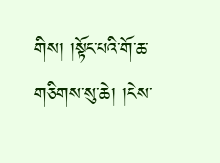གིས། །སྟོང་པའི་གོ་ཆ་གཅིགས་སུ་ཆེ། །ངེས་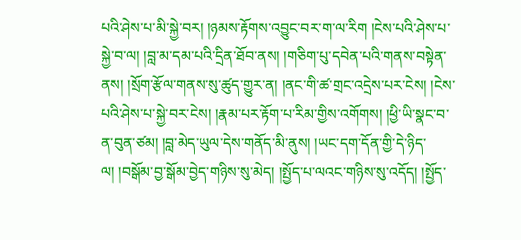པའི་ཤེས་པ་མི་སྐྱེ་བར། །ཉམས་རྟོགས་འབྱུང་བར་ག་ལ་རིག །ངེས་པའི་ཤེས་པ་སྐྱེ་བ་ལ། །བླ་མ་དམ་པའི་དྲིན་ཐོབ་ནས། །གཅིག་པུ་དབེན་པའི་གནས་བསྟེན་ནས། །སྲོག་རྩོལ་གནས་སུ་ཚུད་གྱུར་ན། །ནང་གི་ཚ་གྲང་འདྲེས་པར་ངེས། །ངེས་པའི་ཤེས་པ་སྐྱེ་བར་ངེས། །རྣམ་པར་རྟོག་པ་རིམ་གྱིས་འགོགས། །ཕྱི་ཡི་སྣང་བ་ན་བུན་ཙམ། །བླ་མེད་ཡུལ་དེས་གནོད་མི་ནུས། །ཡང་དག་དོན་གྱི་དེ་ཉིད་ལ། །བསྒོམ་བྱ་སྒོམ་བྱེད་གཉིས་སུ་མེད། །སྤྱོད་པ་ལའང་གཉིས་སུ་འདོད། །སྤྱོད་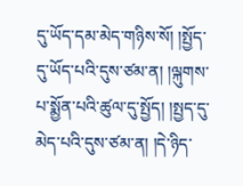དུ་ཡོད་དམ་མེད་གཉིས་སོ། །སྤྱོད་དུ་ཡོད་པའི་དུས་ཙམ་ན། །ལྐུགས་པ་སྨྱོན་པའི་ཚུལ་དུ་སྤྱོད། །སྤྱད་དུ་མེད་པའི་དུས་ཙམ་ན། །དེ་ཉིད་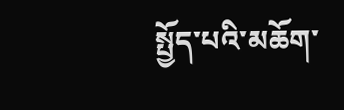སྤྱོད་པའི་མཆོག་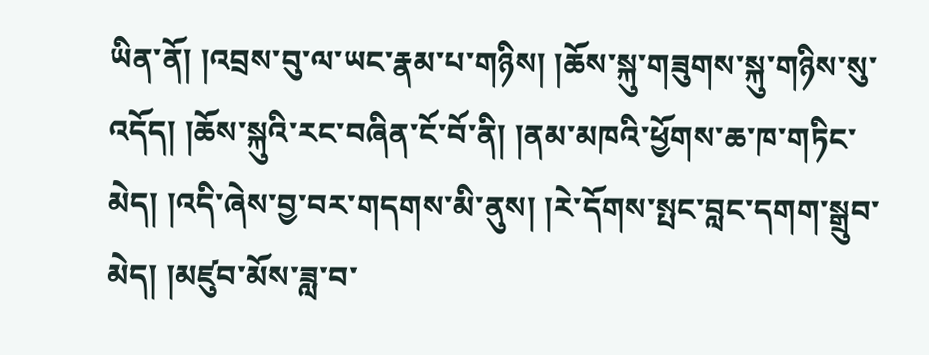ཡིན་ནོ། །འབྲས་བུ་ལ་ཡང་རྣམ་པ་གཉིས། །ཆོས་སྐུ་གཟུགས་སྐུ་གཉིས་སུ་འདོད། །ཆོས་སྐུའི་རང་བཞིན་ངོ་བོ་ནི། །ནམ་མཁའི་ཕྱོགས་ཆ་ཁ་གཏིང་མེད། །འདི་ཞེས་བྱ་བར་གདགས་མི་ནུས། །རེ་དོགས་སྤང་བླང་དགག་སྒྲུབ་མེད། །མཛུབ་མོས་ཟླ་བ་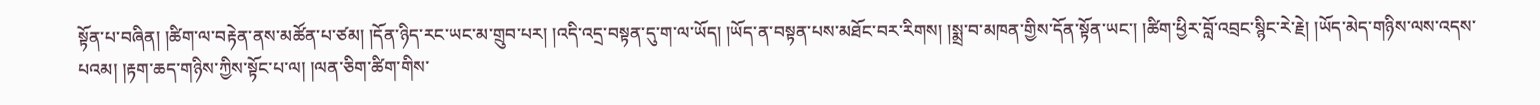སྟོན་པ་བཞིན། །ཚིག་ལ་བརྟེན་ནས་མཚོན་པ་ཙམ། །དོན་ཉིད་རང་ཡང་མ་གྲུབ་པར། །འདི་འདྲ་བསྟན་དུ་ག་ལ་ཡོད། །ཡོད་ན་བསྟན་པས་མཐོང་བར་རིགས། །སྨྲ་བ་མཁན་གྱིས་དོན་སྟོན་ཡང་། །ཚིག་ཕྱིར་བློ་འབྲང་སྙིང་རེ་རྗེ། །ཡོད་མེད་གཉིས་ལས་འདས་པའམ། །རྟག་ཆད་གཉིས་ཀྱིས་སྟོང་པ་ལ། །ལན་ཅིག་ཚིག་གིས་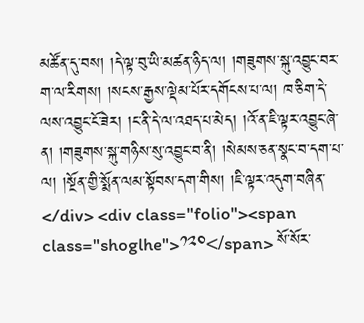མཚོན་དུ་བས། །དེ་ལྟ་བུ་ཡི་མཚན་ཉིད་ལ། །གཟུགས་སྐུ་འབྱུང་བར་ག་ལ་རིགས། །སངས་རྒྱས་ལྡེམ་པོར་དགོངས་པ་ལ། ཁ་ཅིག་དེ་ལས་འབྱུང་ངོ་ཟེར། །ང་ནི་དེ་ལ་འཐད་པ་མེད། །འོ་ན་ཇི་ལྟར་འབྱུང་ཞེ་ན། །གཟུགས་སྐུ་གཉིས་སུ་འབྱུང་བ་ནི། །སེམས་ཅན་སྣང་བ་དག་པ་ལ། །སྔོན་གྱི་སྨོན་ལམ་སྟོབས་དག་གིས། །ཇི་ལྟར་འདུག་བཞིན་ </div> <div class="folio"><span class="shoglhe">༡༢༠</span> སོ་སོར་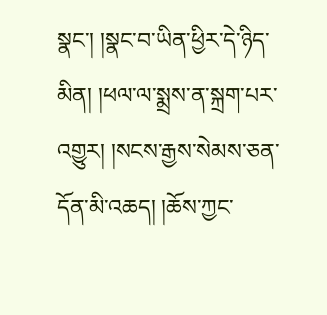སྣང་། །སྣང་བ་ཡིན་ཕྱིར་དེ་ཉིད་མིན། །ཕལ་ལ་སྨྲས་ན་སྐྲག་པར་འགྱུར། །སངས་རྒྱས་སེམས་ཅན་དོན་མི་འཆད། །ཆོས་ཀྱང་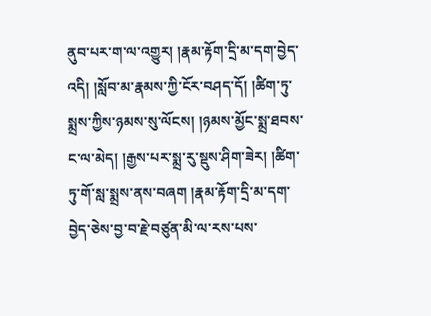ནུབ་པར་ག་ལ་འགྱུར། །རྣམ་རྟོག་དྲི་མ་དག་བྱེད་འདི། །སློབ་མ་རྣམས་ཀྱི་ངོར་བཤད་དོ། །ཚིག་ཏུ་སྨྲས་ཀྱིས་ཉམས་སུ་ལོངས། །ཉམས་མྱོང་སྨྲ་ཐབས་ང་ལ་མེད། །རྒྱས་པར་སྨྲ་རུ་སྡུས་ཤིག་ཟེར། །ཚིག་ཏུ་གོ་སླ་སྨྲས་ནས་བཞག །རྣམ་རྟོག་དྲི་མ་དག་བྱེད་ཅེས་བྱ་བ་རྗེ་བཙུན་མི་ལ་རས་པས་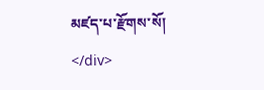མཛད་པ་རྫོགས་སོ། </div>